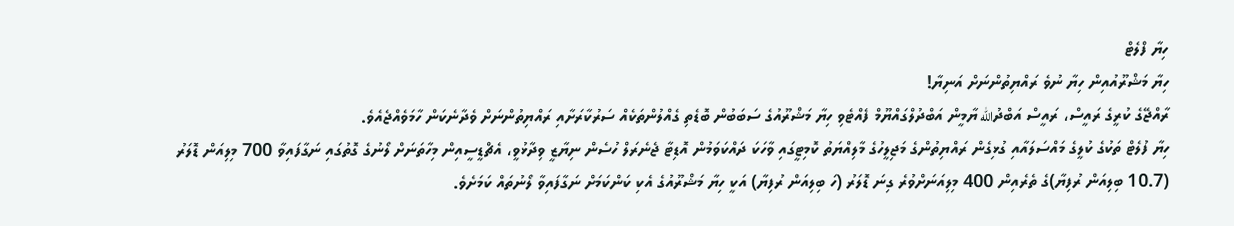ހިޔާ ފްލެޓް
ހިޔާ މަޝްރޫއުއިން ހިޔާ ނުވެ ރައްޔިތުންނަށް އަނިޔާ!
ރާއްޖޭގެ ކުރީގެ ރައީސް، ރައީސް އަބްދުالله ޔާމީން އަބްދުލްގައްޔޫމް ފެއްޓެވި ހިޔާ މަޝްރޫއުގެ ސަބަބުން ބޮޑެތި ގެއްލުންތަކެއް ސަރުކާރަށާއި ރައްޔިތުންނަށް ވެދާނެކަން ހާމަވެއްޖެއެވެ.
ހިޔާ ފުލެޓް ތަކުގެ ކުލީގެ މައްސަލައާއި ގުޅިގެން ރައްޔިތުންގެ މަޖިލީހުގެ މާލިއްޔަތު ކޮމިޓީގައި ވާހަކަ ދައްކަވަމުން އޮޑިޓާ ޖެނެރަލް ހުސެން ނިޔާޒީ ވިދާޅުވީ، އެޗްޑީސީއިން މިހާތަނަށް ލޯނުގެ ގޮތުގައި ނަގާފައިވާ 700 މިލިއަން ޑޮލަރު (10.7 ބިލިއަން ރުފިޔާ)ގެ ތެރެއިން 400 މިލިއަނަށްވުރެ ގިނަ ޑޮލަރު (ހަ ބިލިއަން ރުފިޔާ) އަކީ ހިޔާ މަޝްރޫއުގެ އެކި ކަންކަމަށް ނަގާފައިވާ ލޯނުތައް ކަމަށެވެ.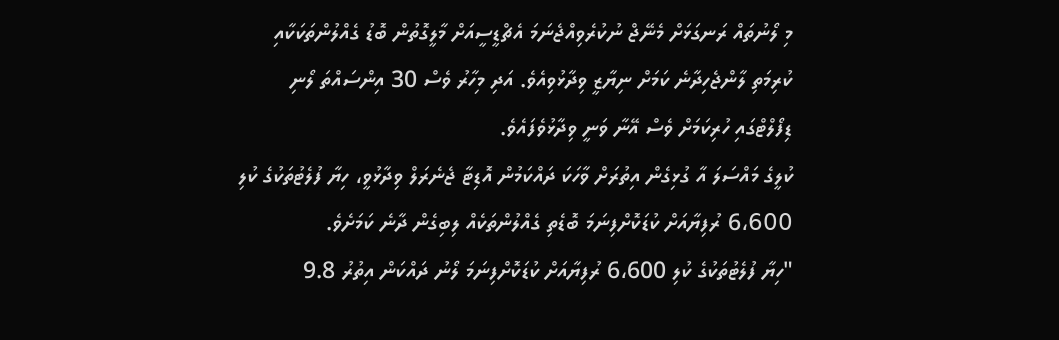މި ލޯނުތައް ރަނގަޅަށް މެނޭޖް ނުކުރެވިއްޖެނަމަ އެޗްޑީސީއަށް މާލީގޮތުން ބޮޑު ގެއްލުންތަކަކާއި ކުރިމަތި ލާންޖެހިދާނެ ކަމަށް ނިޔާޒީ ވިދާޅުވިއެވެ. އަދި މިހާރު ވެސް 30 އިންސައްތަ ލޯނި ޑިފޯލްޓްގައި ހުރިކަމަށް ވެސް އޭނާ ވަނީ ވިދާޅުވެފައެވެ.
ކުލީގެ މައްސަލަ އާ ގުޅިގެން އިތުރަށް ވާހަކަ ދައްކަމުން އޮޑިޓާ ޖެނެރަލް ވިދާޅުވީ، ހިޔާ ފުލެޓުތަކުގެ ކުލި 6،600 ރުފިޔާއަށް ކުޑަކޮށްފިނަމަ ބޮޑެތި ގެއްލުންތަކެއް ލިބިގެން ދާނެ ކަމަށެވެ.
"ހިޔާ ފުލެޓުތަކުގެ ކުލި 6،600 ރުފިޔާއަށް ކުޑަކޮށްފިނަމަ ލޯނު ދައްކަން އިތުރު 9.8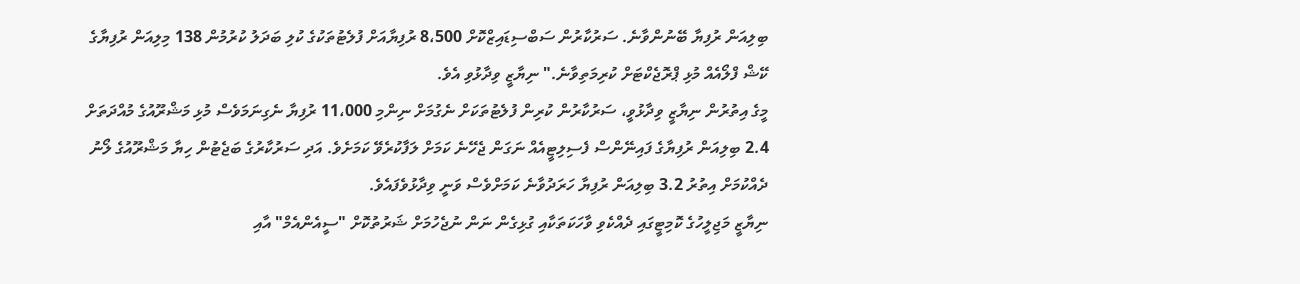ބިލިއަން ރުފިޔާ ބޭނުންވާނެ. ސަރުކާރުން ސަބްސިޑައިޒްކޮށް 8،500 ރުފިޔާއަށް ފުލެޓުތަކުގެ ކުލި ބަދަލު ކުރުމުން 138 މިލިއަން ރުފިޔާގެ ކޭޝް ފްލޯއެއް މުޅި ޕްރޮޖެކްޓަށް ކުރިމަތިވާނެ." ނިޔާޒީ ވިދާޅުވި އެވެ.
މީގެ އިތުރުން ނިޔާޒީ ވިދާޅުވީ، ސަރުކާރުން ކުރިން ފުލެޓުތަކަށް ނެގުމަށް ނިންމި 11،000 ރުފިޔާ ނެގިނަމަވެސް މުޅި މަޝްރޫއުގެ މުއްދަތަށް 2.4 ބިލިއަން ރުފިޔާގެ ފައިނޭންސް ފެސިލިޓީއެއް ނަގަން ޖެހޭނެ ކަމަށް ލަފާކުރެވޭ ކަމަށެވެ. އަދި ސަރުކާރުގެ ބަޖެޓުން ހިޔާ މަޝްރޫއުގެ ލޯނު ދެއްކުމަށް އިތުރު 3.2 ބިލިއަން ރުފިޔާ ހަރަދުވާނެ ކަމަށްވެސް ވަނީ ވިދާޅުވެފައެވެ.
ނިޔާޒީ މަޖިލީހުގެ ކޮމިޓީގައި ދެއްކެވި ވާހަކަތަކާއި ގުޅިގެން ނަން ނުޖެހުމަށް ޝަރުތުކޮށް "ސީއެންއެމް" އާއި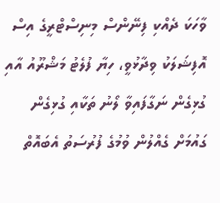ވާހަކަ ދެއްކި ފިނޭންސް މިނިސްޓްރީގެ އިސް އޮފިޝަލަކު ވިދާޅުވީ، ހިޔާ ފުލެޓު މަޝްރޫއު އާއި ގުޅިގެން ނަގާފައިވާ ލޯނު ތަކާއި ގުޅިގެން ގައުމަށް ގެއްލުން ވުމުގެ ފުރުސަތު އެބައޮތް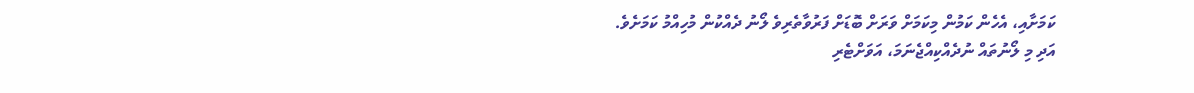ކަމަށާއި، އެހެން ކަމުން މިކަމަށް ވަރަށް ބޮޑަށް ފަރުވާތެރިވެ ލޯނު ދެއްކުން މުހިއްމު ކަމަށެވެ.
އަދި މި ލޯނުތައް ނުދެއްކިއްޖެނަމަ، އަވަށްޓެރި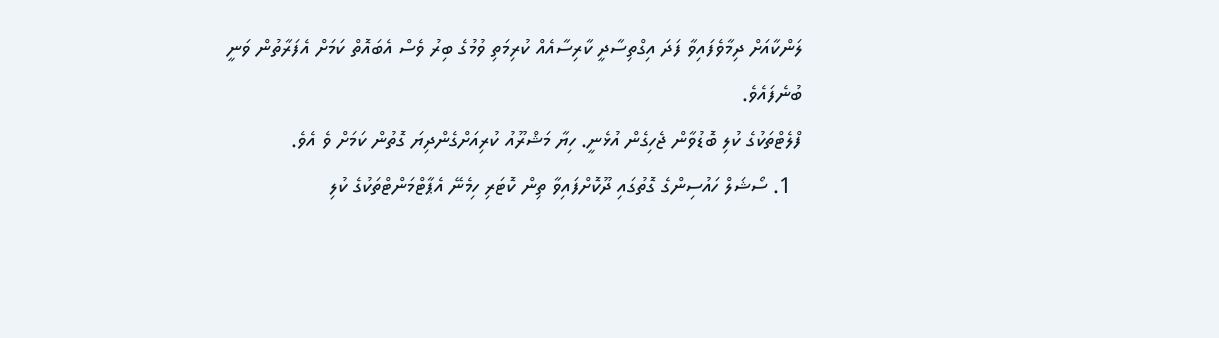ލަންކާއަށް ދިމާވެފައިވާ ފަދަ އިގްތިސާދީ ކާރިސާއެއް ކުރިމަތި ވުމުގެ ބިރު ވެސް އެބައޮތް ކަމަށް އެފަރާތުން ވަނީ ބުނެފައެވެ.
ފްލެޓްތަކުގެ ކުލި ބޮޑުވާން ޖެހިގެން އުޅެނީ. ހިޔާ މަޝްރޫއު ކުރިއަށްގެންދިޔަ ގޮތުން ކަމަށް ވެ އެވެ.
  1. ސޯޝަލް ހައުސިންގެ ގޮތުގައި ދޫކޮށްފައިވާ ތިން ކޮޓަރި ހިމެނޭ އެޕާޓްމަންޓްތަކުގެ ކުލި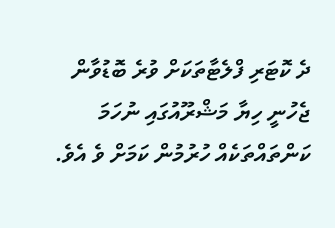ދެ ކޮޓަރި ފްލެޓާތަކަށް ވުރެ ބޮޑުވާން ޖެހުނީ ހިޔާ މަޝްރޫއުގައި ނުހަމަ ކަންތައްތަކެއް ހުރުމުން ކަމަށް ވެ އެވެ.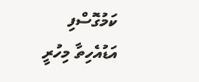ކަމުގޮސްފި
އަޑުއެހިތާ މިހުރީ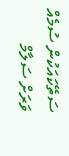ސަތޭކައަކުން ސުމެއް
ވަރަށް ސަލާމް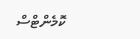ކޮމެންޓްސް